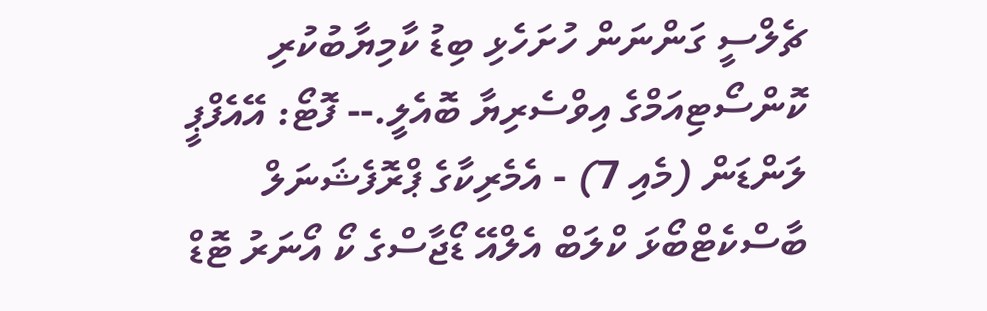ޗެލްސީ ގަންނަން ހުށަހެޅި ބިޑު ކާމިޔާބުކުރި ކޮންސޯޓިއަމްގެ އިވްސެރިޔާ ބޮއެލީ.-- ފޮޓޯ: އޭއެފްޕީ
ލަންޑަން (މެއި 7) - އެމެރިކާގެ ޕްރޮފެޝަނަލް ބާސްކެޓްބޯޅަ ކްލަބް އެލްއޭ ޑޯޖާސްގެ ކޯ އޯނަރު ޓޮޑް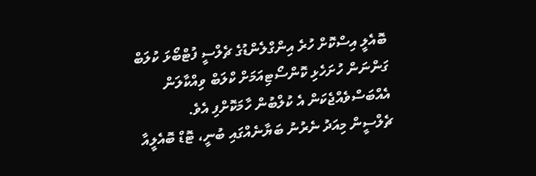ބޮއެލީ އިސްކޮށް ހުރެ އިންގްލެންޑުގެ ޗެލްސީ ފުޓްބޯޅަ ކުލަބް ގަންނަން ހުށަހެޅި ކޮންސޯޓިއަމަށް ކްލަބް ވިއްކާލަން އެއްބަސްވެއްޖެކަން އެ ކުލްބުން ހާމަކޮށްފި އެވެ.
ޗެލްސީން މިއަދު ނެރުނު ބަޔާނެއްގައި ބުނީ، ޓޮޑް ބޮއެލީއާ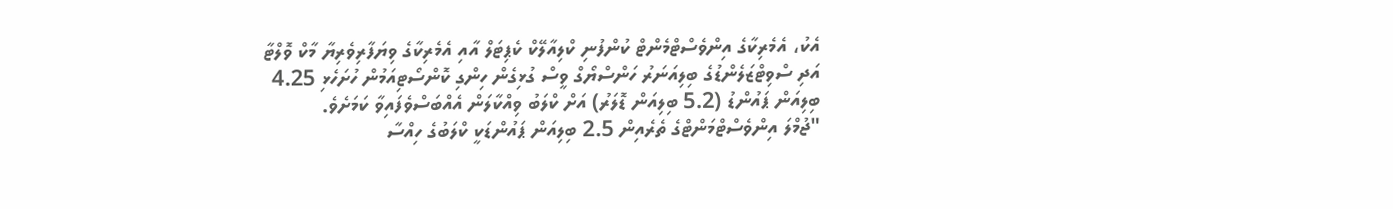އެކު، އެމެރިކާގެ އިންވެސްޓްމެންޓް ކުންފުނި ކްލިއާލޭކް ކެޕިޓަލް އާއި އެމެރިކާގެ ވިޔަފާރިވެރިޔާ މާކް ވޮލްޓާ އަދި ސްވިޓްޒަލެންޑުގެ ބިލިއަނަރު ހަންސްޔޯގް ވީސް ގުޅިގެން ހިންގި ކޮންސޯޓިއަމުން ހުށަހެޅި 4.25 ބިލިއަން ޕައުންޑު (5.2 ބިލިއަން ޑޮލަރު) އަށް ކްލަބު ވިއްކާލަން އެއްބަސްވެފައިވާ ކަމަށެވެ.
"ޖުމްލަ އިންވެސްޓްމަންޓްގެ ތެރެއިން 2.5 ބިލިއަން ޕައުންޑަކީ ކްލަބުގެ ހިއްސާ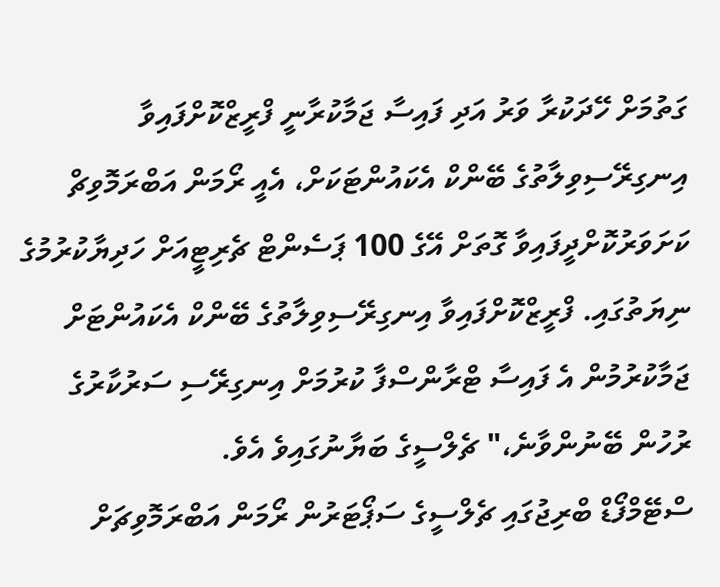ގަތުމަށް ހޭދަކުރާ ވަރު އަދި ފައިސާ ޖަމާކުރާނީ ފްރީޒްކޮށްފައިވާ އިނގިރޭސިވިލާތުގެ ބޭންކް އެކައުންޓަކަށް، އެއީ ރޯމަން އަބްރަމޮވިޗް ކަށަވަރުކޮށްދީފައިވާ ގޮތަށް އޭގެ 100 ޕަސެންޓް ޗެރިޓީއަށް ހަދިޔާކުރުމުގެ ނިޔަތުގައި. ފްރީޒްކޮށްފައިވާ އިނގިރޭސިވިލާތުގެ ބޭންކް އެކައުންޓަށް ޖަމާކުރުމުން އެ ފައިސާ ޓްރާންސްފާ ކުރުމަށް އިނގިރޭސި ސަރުކާރުގެ ރުހުން ބޭނުންވާނެ،" ޗެލްސީގެ ބަޔާނުގައިވެ އެވެ.
ސްޓޭމްފޯޑް ބްރިޖުގައި ޗެލްސީގެ ސަޕޯޓަރުން ރޯމަން އަބްރަމޮވިޗަށް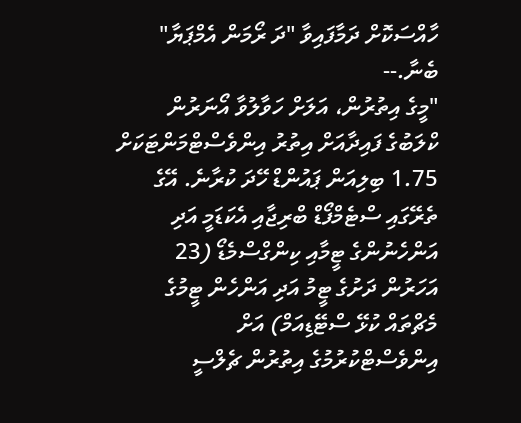ހާއްސަކޮށް ދަމާފައިވާ "ދަ ރޯމަން އެމްޕަޔާ" ބެނާ.--
"މީގެ އިތުރުން، އަލަށް ހަވާލުވާ އޯނަރުން ކްލަބުގެ ފައިދާއަށް އިތުރު އިންވެސްޓްމަންޓަކަށް 1.75 ބިލިއަން ޕައުންޑް ހޭދަ ކުރާނެ. އޭގެ ތެރޭގައި ސްޓެމްފޯޑް ބްރިޖާއި އެކަޑަމީ އަދި އަންހެނުންގެ ޓީމާއި ކިންގްސްމެޑޯ (23 އަހަރުން ދަށުގެ ޓީމު އަދި އަންހެން ޓީމުގެ މެޗްތައް ކުޅޭ ސްޓޭޑިއަމް) އަށް އިންވެސްޓްކުރުމުގެ އިތުރުން ޗެލްސީ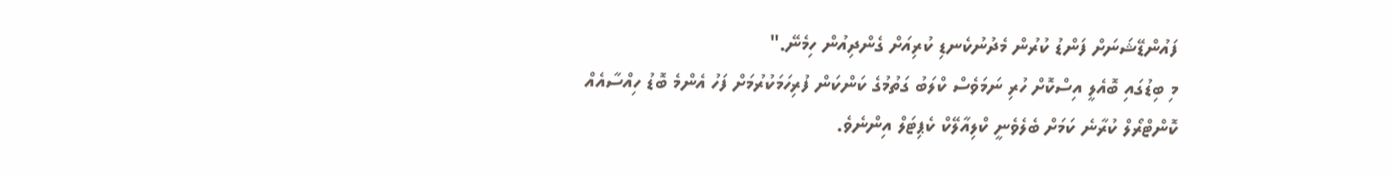ފައުންޑޭޝަނަށް ފަންޑު ކުރުން މެދުނުކެނޑި ކުރިއަށް ގެންދިއުން ހިމެނޭ."
މި ބިޑުގައި ބޮއެލީ އިސްކޮށް ހުރި ނަމަވެސް ކްލަބު ގަތުމުގެ ކަންކަން ފުރިހަމަކުރުމަށް ފަހު އެންމެ ބޮޑު ހިއްސާއެއް ކޮންޓްރޯލް ކުރާނެ ކަމަށް ބެލެވެނީ ކްލިއާލޭކް ކެޕިޓަލް އިންނެވެ.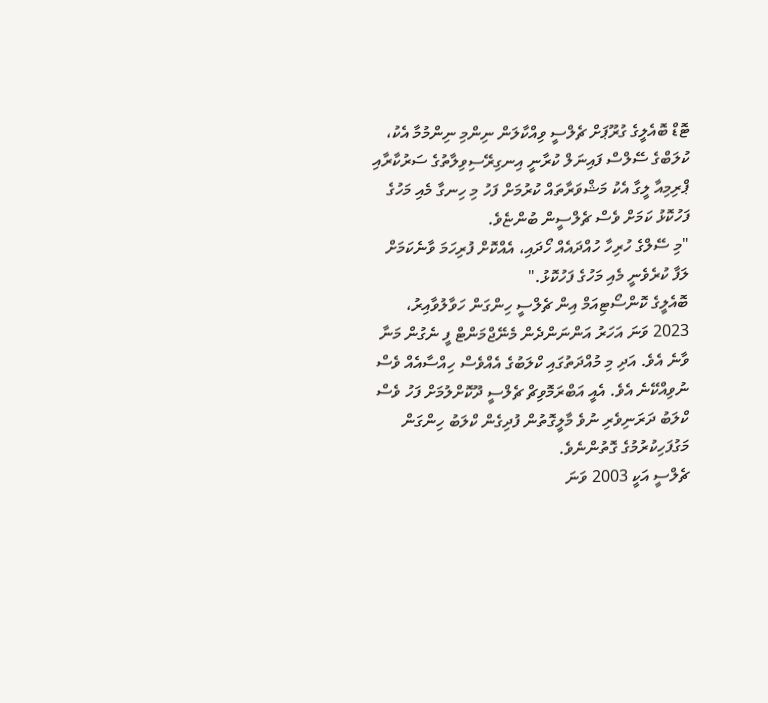ޓޮޑް ބޮއެލީގެ ގުރޫޕަށް ޗެލްސީ ވިއްކާލަން ނިންމި ނިންމުމާ އެކު، ކުލަބްގެ ސޭލްސް ފައިނަލް ކުރާނީ އިނގިރޭސިވިލާތުގެ ސަރުކާރާއި ޕްރިމިއާ ލީގާ އެކު މަޝްވަރާތައް ކުރުމަށް ފަހު މި ހިނގާ މެއި މަހުގެ ފަހުކޮޅު ކަމަށް ވެސް ޗެލްސީން ބުންޏެވެ.
"މި ސޭލްގެ ހުރިހާ ހުއްދައެއް ހޯދައި، އެއްކޮށް ފުރިހަމަ ވާނެކަމަށް ލަފާ ކުރެވެނީ މެއި މަހުގެ ފަހުކޮޅު."
ބޮއެލީގެ ކޮންސޯޓިއަމް އިން ޗެލްސީ ހިންގަން ހަވާލުވާއިރު، 2023 ވަނަ އަހަރު އަންނަންދެން މެނޭޖްމަންޓް ފީ ނެގުން މަނާ ވާނެ އެވެ. އަދި މި މުއްދަތުގައި ކްލަބުގެ އެއްވެސް ހިއްސާއެއް ވެސް ނުވިއްކޭނެ އެވެ. އެއީ އަބްރަމޮވިޗް ޗެލްސީ ދޫކޮށްލުމަށް ފަހު ވެސް ކްލަބު ދަރަނިވެރި ނުވެ މާލީގޮތުން ފުދިގެން ކްލަބު ހިންގަން މަގުފަހިކުރުމުގެ ގޮތުންނެވެ.
ޗެލްސީ އަކީ 2003 ވަނަ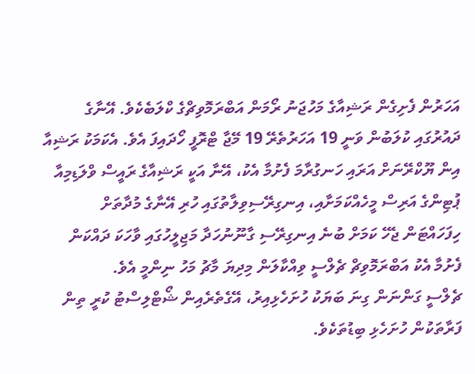އަހަރުން ފެށިގެން ރަޝިއާގެ މަހުޖަނު ރޯމަން އަބްރަމޮވިޗްގެ ކްލަބެކެވެ. އޭނާގެ ދައުރުގައި ކުލަބުން ވަނީ 19 އަހަރުތެރޭ 19 މޭޖާ ޓްރޮފީ ހޯދައިފަ އެވެ. އެކަމަކު ރަޝިއާ އިން ޔޫކްރޭނަށް އަރައި ހަނގުރާމަ ފެށުމާ އެކު، އޭނާ އަކީ ރަޝިއާގެ ރައީސް ވްލަޑިމިއާ ޕުޓިންގެ އަރިސް މީހެއްކަމަށާއި، އިނގިރޭސިވިލާތުގައި ހުރި އޭނާގެ މުދާތަށް ހިފަހައްޓަން ޖެހޭ ކަމަށް ބުނެ އިނގިރޭސި ގާނޫނުހަދާ މަޖިލީހުގައި ވާހަކަ ދައްކަން ފެށުމާ އެކު އަބްރަމޮވިޗް ޗެލްސީ ވިއްކާލަން މިދިޔަ މާޗު މަހު ނިންމީ އެވެ.
ޗެލްސީ ގަންނަން ގިނަ ބަޔަކު ހުށަހެޅިއިރު، އޭގެތެރެއިން ޝޯޓްލިސްޓު ކުރީ ތިން ފަރާތަކުން ހުށަހެޅި ބިޑުތަކެވެ.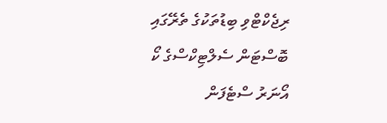ރިޖެކްޓްވި ބިޑުތަކުގެ ތެރޭގައި ބޮސްޓަން ސެލްޓިކްސްގެ ކޯ އޯނަރު ސްޓެފަން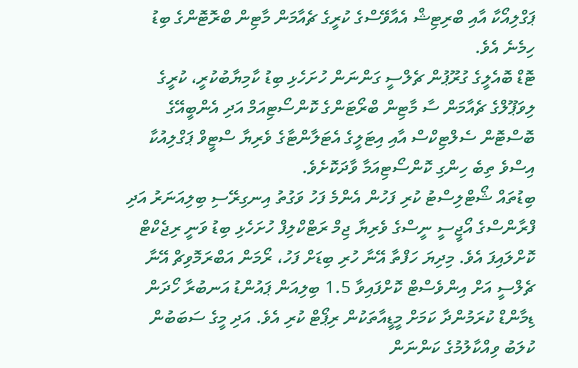ޕަގްލިއޯކާ އާއި ބްރިޓިޝް އެއާވޭސްގެ ކުރީގެ ޗެއާމަން މާޓިން ބްރޮޓޮންގެ ބިޑު ހިމެނެ އެވެ.
ޓޮޑް ބޮއެލީގެ ގުރޫޕުން ޗެލްސީ ގަންނަން ހުށަހެޅި ބިޑު ކާމިޔާބުކުރީ، ކުރީގެ ލިވަޕޫލްގެ ޗެއާމަން ސާ މާޓިން ބްރޯޓަންގެ ކޮންސޯޓިއަމް އަދި އެންބީއޭގެ ބޮސްޓޮން ސެލްޓިކްސް އާއި އިޓަލީގެ އެޓަލާންޓާގެ ވެރިޔާ ސްޓީވް ޕަގްލިއުކާ އިސްވެ ތިބެ ހިންގި ކޮންސޯޓިއަމާ ވާދަކޮށެވެ.
ބިޑުތައް ޝޯޓްލިސްޓު ކުރި ފަހުން އެންމެ ފަހު ވަގުތު އިނގިރޭސި ބިލިއަނަރު އަދި ފްރާންސްގެ އޯޖީސީ ނީސްގެ ވެރިޔާ ޖިމް ރަޓްކްލިފް ހުށަހެޅި ބިޑު ވަނީ ރިޖެކްޓް ކޮށްލައިފަ އެވެ. މިދިޔަ ހަފްތާ އޭނާ ހުރި ބިޑަށް ފަހު، ރޯމަން އަބްރަމޮވިޗް އޭނާ ޗެލްސީ އަށް އިންވެސްޓް ކޮށްފައިވާ 1.5 ބިލިއަން ޕައުންޑު އަނބުރާ ހޯދަން ޑިމާންޑް ކުރަމުންދާ ކަމަށް މީޑީއާތަކުން ރިޕޯޓް ކުރި އެވެ. އަދި މީގެ ސަބަބުން ކުލަބު ވިއްކާލުމުގެ ކަންނަން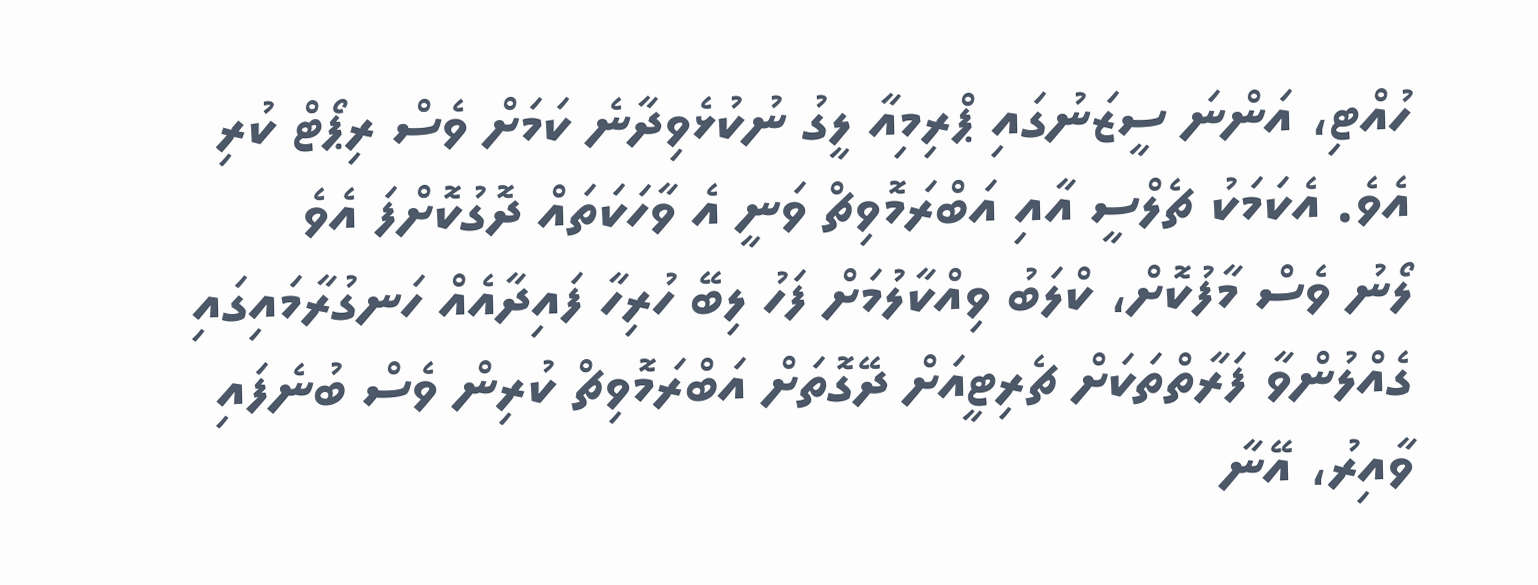ހުއްޓި، އަންނަ ސީޒަނުގައި ޕްރިމިއާ ލީގު ނުކުޅެވިދާނެ ކަމަށް ވެސް ރިޕޯޓް ކުރި އެވެ. އެކަމަކު ޗެލްސީ އާއި އަބްރަމޮވިޗް ވަނީ އެ ވާހަކަތައް ދޮގުކޮށްފަ އެވެ
ލޯނު ވެސް މާފުކޮށް، ކްލަބު ވިއްކާލުމަށް ފަހު ލިބޭ ހުރިހާ ފައިދާއެއް ހަނގުރާމައިގައި ގެއްލުންވާ ފަރާތްތަކަށް ޗެރިޓީއަށް ދޭގޮތަށް އަބްރަމޮވިޗް ކުރިން ވެސް ބުނެފައި ވާއިރު، އޭނާ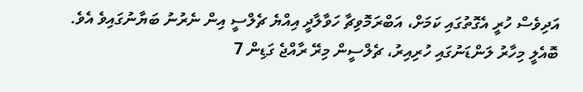އަދިވެސް ހުރީ އެގޮތުގައި ކަމަށް، އަބްރަމޮވިޗާ ހަވާލާދީ އިއްޔެ ޗެލްސީ އިން ނެރުނު ބަޔާނުގައިވެ އެވެ.
ބޮއެލީ މިހާރު ލަންޑަނުގައި ހުރިއިރު، ޗެލްސީން މިރޭ ރާއްޖެ ގަޑިން 7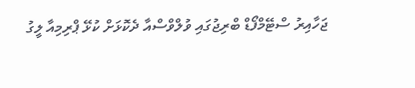ޖަހާއިރު ސްޓޭމްފޯޑް ބްރިޖުގައި ވުލްވްސްއާ ދެކޮޅަށް ކުޅޭ ޕްރިމިއާ ލީގު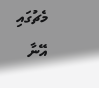މެޗުގައި އޭނާ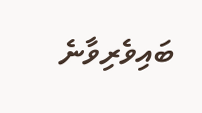ބައިވެރިވާނެ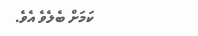ކަމަށް ބެލެވެ އެވެ.